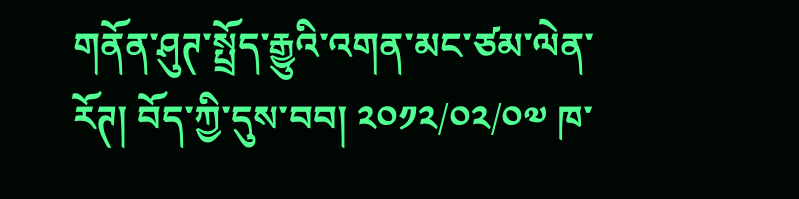གནོན་ཤུཊ་སྤྲོད་རྒྱུའི་འགན་མང་ཙམ་ལེན་རོཊ། བོད་ཀྱི་དུས་བབ། ༢༠༡༢/༠༢/༠༧ ཁ་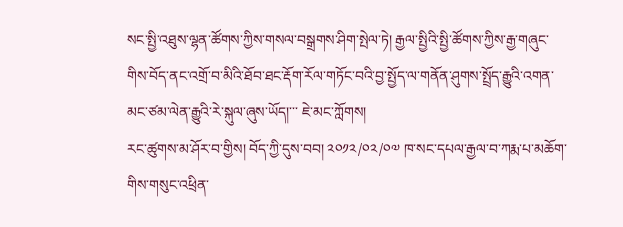སང་སྤྱི་འཐུས་ལྷན་ཚོགས་ཀྱིས་གསལ་བསྒྲགས་ཤིག་སྤེལ་ཏེ། རྒྱལ་སྤྱིའི་སྤྱི་ཚོགས་ཀྱིས་རྒྱ་གཞུང་གིས་བོད་ནང་འགྲོ་བ་མིའི་ཐོབ་ཐང་རྡོག་རོལ་གཏོང་བའི་བྱ་སྤྱོད་ལ་གནོན་ཤུགས་སྤྲོད་རྒྱུའི་འགན་མང་ཙམ་ལེན་རྒྱུའི་རེ་སྐུལ་ཞུས་ཡོད།་་་ ཇེ་མང་ཀློགས།
རང་ཚུགས་མ་ཤོར་བ་གྱིས། བོད་ཀྱི་དུས་བབ། ༢༠༡༢/༠༢/༠༧ ཁ་སང་དཔལ་རྒྱལ་བ་ཀརྨ་པ་མཆོག་གིས་གསུང་འཕྲིན་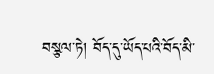བསྩལ་ཏེ། བོད་དུ་ཡོད་པའི་བོད་མི་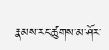རྣམས་རང་ཚུགས་མ་ཤོར་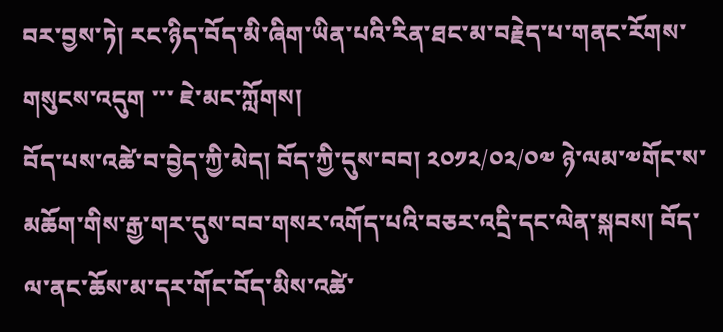བར་བྱས་ཏེ། རང་ཉིད་བོད་མི་ཞིག་ཡིན་པའི་རིན་ཐང་མ་བརྗེད་པ་གནང་རོགས་གསུངས་འདུག ་་་ ཇེ་མང་ཀློགས།
བོད་པས་འཚེ་བ་བྱེད་ཀྱི་མེད། བོད་ཀྱི་དུས་བབ། ༢༠༡༢/༠༢/༠༧ ཉེ་ལམ་༧གོང་ས་མཆོག་གིས་རྒྱ་གར་དུས་བབ་གསར་འགོད་པའི་བཅར་འདྲི་དང་ལེན་སྐབས། བོད་ལ་ནང་ཆོས་མ་དར་གོང་བོད་མིས་འཚེ་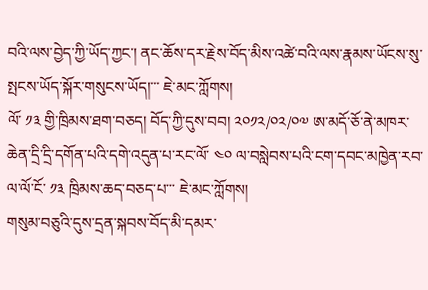བའི་ལས་བྱེད་ཀྱི་ཡོད་ཀྱང་། ནང་ཆོས་དར་རྗེས་བོད་མིས་འཚེ་བའི་ལས་རྣམས་ཡོངས་སུ་སྤངས་ཡོད་སྐོར་གསུངས་ཡོད།་་་ ཇེ་མང་ཀློགས།
ལོ་ ༡༣ གྱི་ཁྲིམས་ཐག་བཅད། བོད་ཀྱི་དུས་བབ། ༢༠༡༢/༠༢/༠༧ ཨ་མདོ་ཅོ་ནེ་མཁར་ཆེན་དྲི་དྲི་དགོན་པའི་དགེ་འདུན་པ་རང་ལོ་ ༤༠ ལ་བསླེབས་པའི་ངག་དབང་མཁྱེན་རབ་ལ་ལོ་ངོ་ ༡༣ ཁྲིམས་ཆད་བཅད་པ་་་ ཇེ་མང་ཀློགས།
གསུམ་བཅུའི་དུས་དྲན་སྐབས་བོད་མི་དམར་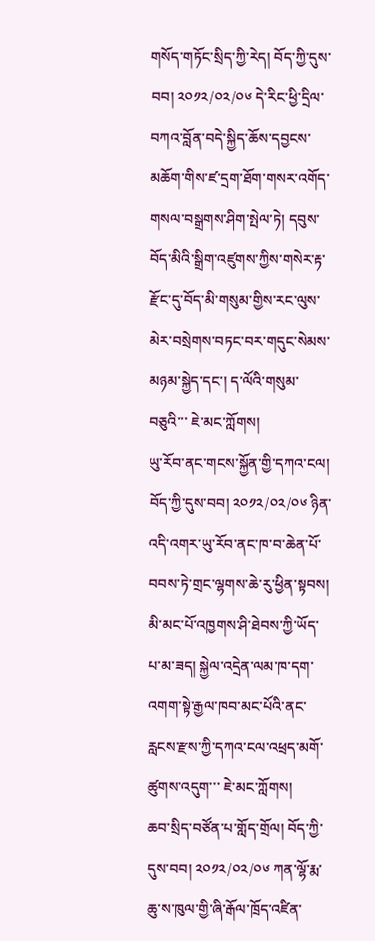གསོད་གཏོང་སྲིད་ཀྱི་རེད། བོད་ཀྱི་དུས་བབ། ༢༠༡༢/༠༢/༠༦ དེ་རིང་ཕྱི་དྲིལ་བཀའ་བློན་བདེ་སྐྱིད་ཆོས་དབྱངས་མཆོག་གིས་ཛ་དྲག་ཐོག་གསར་འགོད་གསལ་བསྒྲགས་ཤིག་སྤེལ་ཏེ། དབུས་བོད་མིའི་སྒྲིག་འཛུགས་ཀྱིས་གསེར་རྟ་རྫོང་དུ་བོད་མི་གསུམ་གྱིས་རང་ལུས་མེར་བསྲེགས་བཏང་བར་གདུང་སེམས་མཉམ་སྐྱེད་དང་། ད་ལོའི་གསུམ་བཅུའི་་་ ཇེ་མང་ཀློགས།
ཡུ་རོབ་ནང་གངས་སྐྱོན་གྱི་དཀའ་ངལ། བོད་ཀྱི་དུས་བབ། ༢༠༡༢/༠༢/༠༦ ཉིན་འདི་འགར་ཡུ་རོབ་ནང་ཁ་བ་ཆེན་པོ་བབས་ཏེ་གྲང་ལྷགས་ཆེ་རུ་ཕྱིན་སྟབས། མི་མང་པོ་འཁྱགས་ཤི་ཐེབས་ཀྱི་ཡོད་པ་མ་ཟད། སྐྱེལ་འདྲེན་ལམ་ཁ་དག་འགག་སྟེ་རྒྱལ་ཁབ་མང་པོའི་ནང་རླངས་རྫས་ཀྱི་དཀའ་ངལ་འཕྲད་མགོ་ཚུགས་འདུག་་་ ཇེ་མང་ཀློགས།
ཆབ་སྲིད་བཙོན་པ་གློད་གྲོལ། བོད་ཀྱི་དུས་བབ། ༢༠༡༢/༠༢/༠༦ ཀན་ལྷོ་རྨ་ཆུ་ས་ཁུལ་གྱི་ཞི་རྒོལ་ཁྲོད་འཛིན་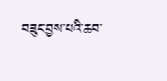བཟུང་བྱས་པའི་ཆབ་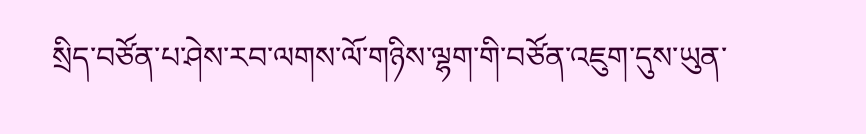སྲིད་བཙོན་པ་ཤེས་རབ་ལགས་ལོ་གཉིས་ལྷག་གི་བཙོན་འཇུག་དུས་ཡུན་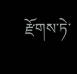རྫོགས་ཏེ་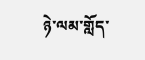ཉེ་ལམ་གློད་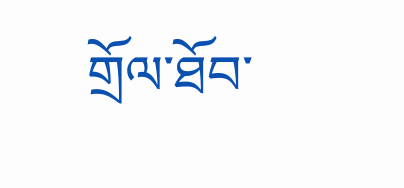གྲོལ་ཐོབ་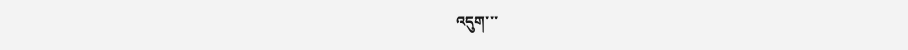འདུག་་་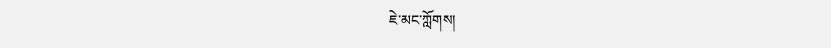ཇེ་མང་ཀློགས།